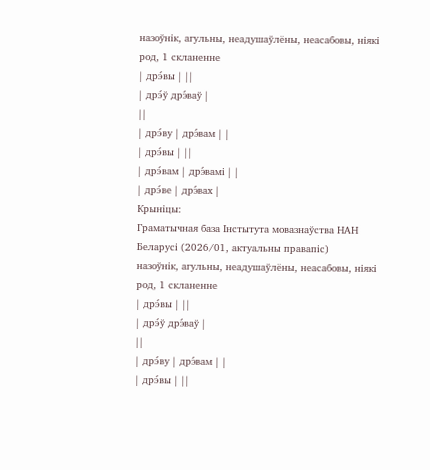назоўнік, агульны, неадушаўлёны, неасабовы, ніякі род, 1 скланенне
| дрэ́вы | ||
| дрэ́ў дрэ́ваў |
||
| дрэ́ву | дрэ́вам | |
| дрэ́вы | ||
| дрэ́вам | дрэ́вамі | |
| дрэ́ве | дрэ́вах |
Крыніцы:
Граматычная база Інстытута мовазнаўства НАН Беларусі (2026/01, актуальны правапіс)
назоўнік, агульны, неадушаўлёны, неасабовы, ніякі род, 1 скланенне
| дрэ́вы | ||
| дрэ́ў дрэ́ваў |
||
| дрэ́ву | дрэ́вам | |
| дрэ́вы | ||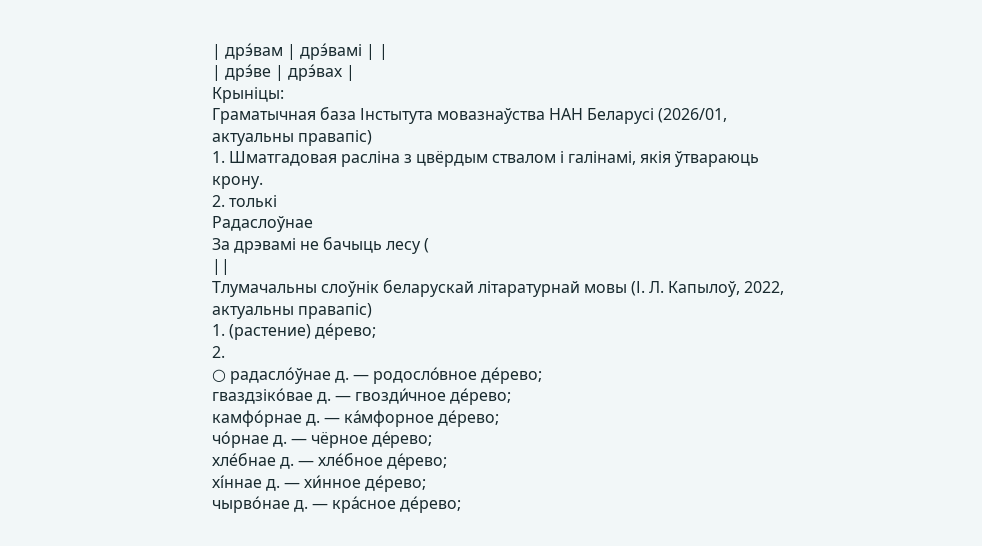| дрэ́вам | дрэ́вамі | |
| дрэ́ве | дрэ́вах |
Крыніцы:
Граматычная база Інстытута мовазнаўства НАН Беларусі (2026/01, актуальны правапіс)
1. Шматгадовая расліна з цвёрдым ствалом і галінамі, якія ўтвараюць крону.
2. толькі
Радаслоўнае
За дрэвамі не бачыць лесу (
||
Тлумачальны слоўнік беларускай літаратурнай мовы (І. Л. Капылоў, 2022, актуальны правапіс)
1. (растение) де́рево;
2.
○ радасло́ўнае д. — родосло́вное де́рево;
гваздзіко́вае д. — гвозди́чное де́рево;
камфо́рнае д. — ка́мфорное де́рево;
чо́рнае д. — чёрное де́рево;
хле́бнае д. — хле́бное де́рево;
хі́ннае д. — хи́нное де́рево;
чырво́нае д. — кра́сное де́рево;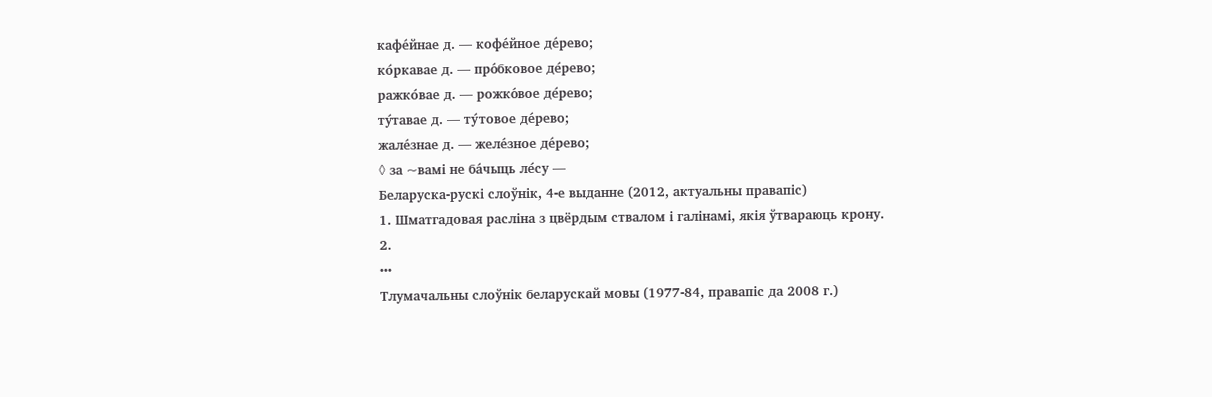кафе́йнае д. — кофе́йное де́рево;
ко́ркавае д. — про́бковое де́рево;
ражко́вае д. — рожко́вое де́рево;
ту́тавае д. — ту́товое де́рево;
жале́знае д. — желе́зное де́рево;
◊ за ~вамі не ба́чыць ле́су —
Беларуска-рускі слоўнік, 4-е выданне (2012, актуальны правапіс)
1. Шматгадовая расліна з цвёрдым ствалом і галінамі, якія ўтвараюць крону.
2.
•••
Тлумачальны слоўнік беларускай мовы (1977-84, правапіс да 2008 г.)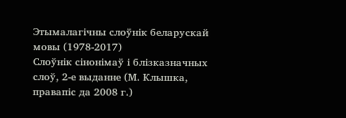Этымалагічны слоўнік беларускай мовы (1978-2017)
Слоўнік сінонімаў і блізказначных слоў, 2-е выданне (М. Клышка, правапіс да 2008 г.)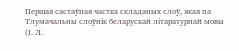Першая састаўная частка складаных слоў, якая па
Тлумачальны слоўнік беларускай літаратурнай мовы (І. Л.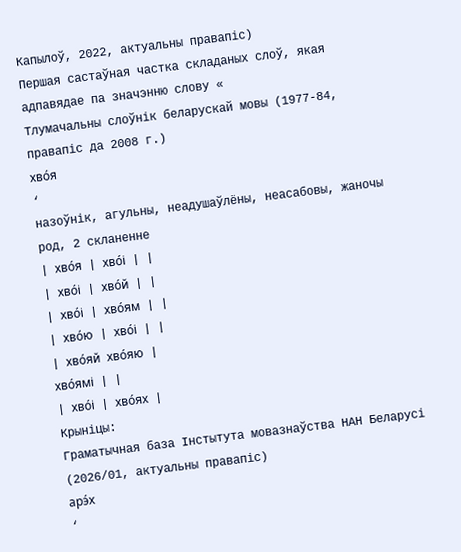Капылоў, 2022, актуальны правапіс)
Першая састаўная частка складаных слоў, якая адпавядае па значэнню слову «
Тлумачальны слоўнік беларускай мовы (1977-84, правапіс да 2008 г.)
хво́я
‘
назоўнік, агульны, неадушаўлёны, неасабовы, жаночы род, 2 скланенне
| хво́я | хво́і | |
| хво́і | хво́й | |
| хво́і | хво́ям | |
| хво́ю | хво́і | |
| хво́яй хво́яю |
хво́ямі | |
| хво́і | хво́ях |
Крыніцы:
Граматычная база Інстытута мовазнаўства НАН Беларусі (2026/01, актуальны правапіс)
арэ́х
‘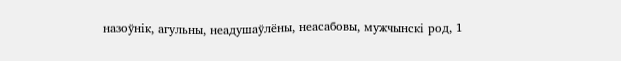назоўнік, агульны, неадушаўлёны, неасабовы, мужчынскі род, 1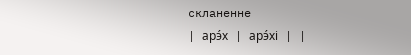скланенне
| арэ́х | арэ́хі | |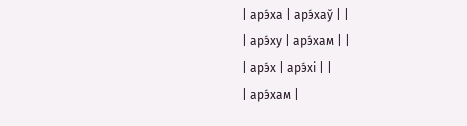| арэ́ха | арэ́хаў | |
| арэ́ху | арэ́хам | |
| арэ́х | арэ́хі | |
| арэ́хам |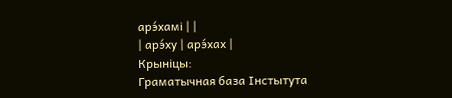арэ́хамі | |
| арэ́ху | арэ́хах |
Крыніцы:
Граматычная база Інстытута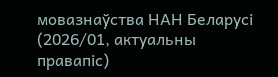мовазнаўства НАН Беларусі (2026/01, актуальны правапіс)